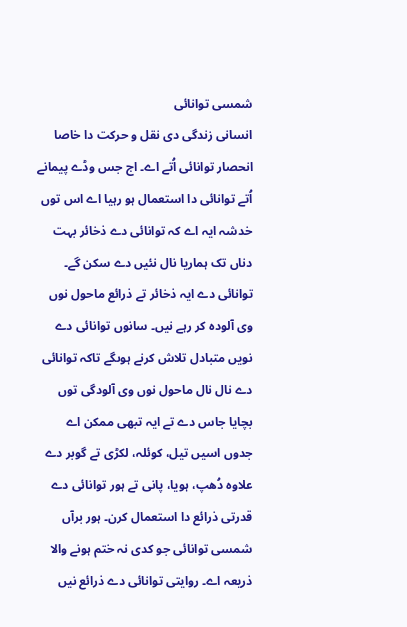شمسی توانائی
انسانی زندگی دی نقل و حرکت دا خاصا انحصار توانائی اُتے اے۔ اج جس وڈے پیمانے اُتے توانائی دا استعمال ہو رہیا اے اس توں خدشہ ایہ اے کہ توانائی دے ذخائر بہت دناں تک ہماریا نال نئيں دے سکن گے۔ توانائی دے ایہ ذخائر تے ذرائع ماحول نوں وی آلودہ کر رہے نيں۔ سانوں توانائی دے نويں متبادل تلاش کرنے ہوںگے تاکہ توانائی دے نال نال ماحول نوں وی آلودگی توں بچایا جاس دے تے ایہ تبھی ممکن اے جدوں اسيں تیل، کوئلہ، لکڑی تے گوبر دے علاوہ دُھپ، ہويا، پانی تے ہور توانائی دے قدرتی ذرائع دا استعمال کرن۔ ہور برآں شمسی توانائی جو کدی نہ ختم ہونے والا ذریعہ اے۔ روايتی توانائی دے ذرائع نيں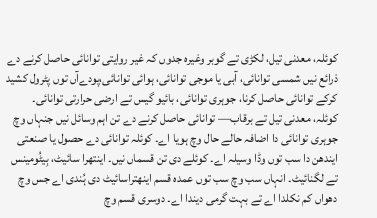کوئلہ، معدنی تیل، لکڑی تے گوبر وغیرہ جدوں کہ غیر روايتی توانائی حاصل کرنے دے ذرائع نيں شمسی توانائی، آبی یا موجی توانائی، ہوائی توانائی،پودےآں توں پٹرول کشید کرکے توانائی حاصل کرنا، جوہری توانائی، بائیو گیس تے ارضی حرارتی توانائی۔ کوئلہ، معدنی تیل تے برقاب— توانائی حاصل کرنے دے تن اہم وسائل نيں جنہاں وچ جوہری توانائی دا اضافہ حالے حال وچ ہويا اے۔ کوئلہ توانائی دے حصول یا صنعتی ایندھن دا سب توں وڈا وسیلہ اے۔ کوئلے دی تن قسماں نيں۔ اینتھرا سائیٹ، بِیٹُومینس تے لگنائیٹ۔ انہاں سب وچ سب توں عمدہ قسم اینھتراسائیٹ دی ہُندی اے جس وچ دھواں کم نکلدا اے تے بہت گرمی دیندا اے۔ دوسری قسم وچ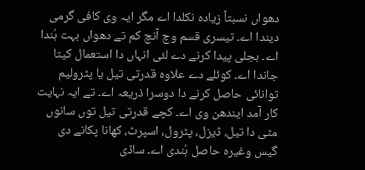دھواں نسبتاً زیادہ نکلدا اے مگر ایہ وی کافی گرمی دیندا اے۔ تیسری قسم وچ آنچ کم تے دھواں بہت ہُندا اے۔ بجلی پیدا کرنے دے لئی انہاں دا استعمال کیتا جاندا اے۔ کوئلے دے علاوہ قدرتی تیل یا پٹرولیم توانائی حاصل کرنے دا دوسرا ذریعہ اے۔ تے ایہ نہایت کار آمد ایندھن وی اے۔ کچے قدرتی تیل توں سانوں مٹی دا تیل، ڈیزل، پٹرول، اسپرٹ، کھانا پکانے دی گیس وغیرہ حاصل ہُندی اے۔ ساڈی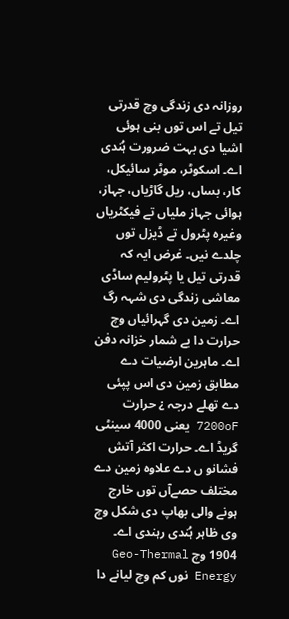روزانہ دی زندگی وچ قدرتی تیل تے اس توں بنی ہوئی اشیا دی بہت ضرورت ہُندی اے۔ اسکوٹر، موٹر سائیکل، کار، بساں، ریل گاڑیاں، جہاز، ہوائی جہاز ملیاں تے فیکٹریاں وغیرہ پٹرول تے ڈیزل توں چلدے نيں۔ غرض ایہ کہ قدرتی تیل یا پٹرولیم ساڈی معاشی زندگی دی شہہ رگ اے۔ زمین دی گہرائیاں وچ حرارت دا بے شمار خزانہ دفن اے۔ ماہرین ارضیات دے مطابق زمین دی اس پپئی دے تھلے درجہ ¿ حرارت 7200oF یعنی 4000 سینٹی گریڈ اے۔ حرارت اکثر آتش فشانو ں دے علاوہ زمین دے مختلف حصےآں توں خارج ہونے والی بھاپ دی شکل وچ وی ظاہر ہُندی رہندی اے۔ 1904 وچ Geo-Thermal Energy نوں کم وچ لیانے دا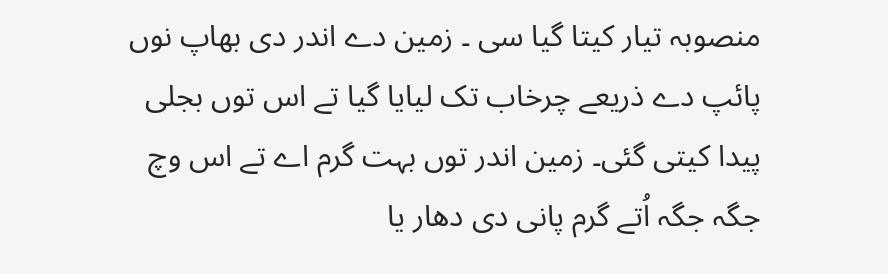منصوبہ تیار کیتا گیا سی ۔ زمین دے اندر دی بھاپ نوں پائپ دے ذریعے چرخاب تک لیایا گیا تے اس توں بجلی پیدا کيتی گئی۔ زمین اندر توں بہت گرم اے تے اس وچ جگہ جگہ اُتے گرم پانی دی دھار یا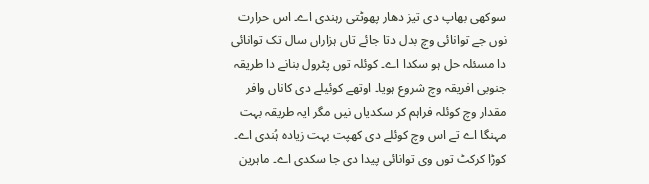سوکھی بھاپ دی تیز دھار پھوٹتی رہندی اے۔ اس حرارت نوں جے توانائی وچ بدل دتا جائے تاں ہزاراں سال تک توانائی دا مسئلہ حل ہو سکدا اے۔ کوئلہ توں پٹرول بنانے دا طریقہ جنوبی افریقہ وچ شروع ہويا۔ اوتھے کوئیلے دی کاناں وافر مقدار وچ کوئلہ فراہم کر سکدیاں نيں مگر ایہ طریقہ بہت مہنگا اے تے اس وچ کوئلے دی کھپت بہت زیادہ ہُندی اے۔ کوڑا کرکٹ توں وی توانائی پیدا دی جا سکدی اے۔ ماہرین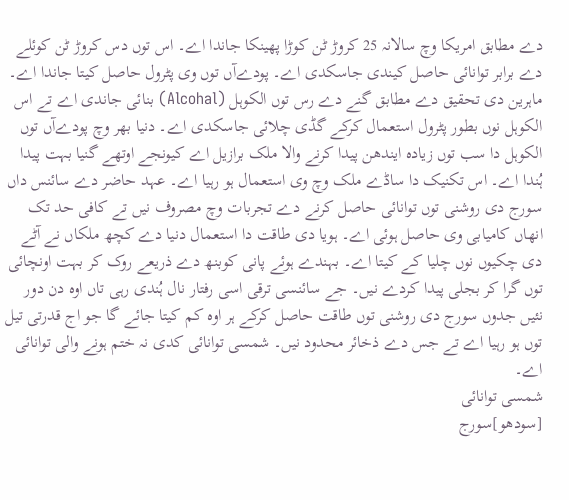دے مطابق امریکا وچ سالانہ 25 کروڑ ٹن کوڑا پھینکا جاندا اے۔ اس توں دس کروڑ ٹن کوئلے دے برابر توانائی حاصل کیندی جاسکدی اے۔ پودےآں توں وی پٹرول حاصل کیتا جاندا اے۔ ماہرین دی تحقیق دے مطابق گنے دے رس توں الکوہل (Alcohal) بنائی جاندی اے تے اس الکوہل نوں بطور پٹرول استعمال کرکے گڈی چلائی جاسکدی اے۔ دنیا بھر وچ پودےآں توں الکوہل دا سب توں زیادہ ایندھن پیدا کرنے والا ملک برازیل اے کیونجے اوتھے گنیا بہت پیدا ہُندا اے۔ اس تکنیک دا ساڈے ملک وچ وی استعمال ہو رہیا اے۔ عہد حاضر دے سائنس داں سورج دی روشنی توں توانائی حاصل کرنے دے تجربات وچ مصروف نيں تے کافی حد تک انھاں کامیابی وی حاصل ہوئی اے۔ ہويا دی طاقت دا استعمال دنیا دے کچھ ملکاں نے آٹے دی چکیوں نوں چلیا کے کیتا اے۔ بہندے ہوئے پانی کوبنھ دے ذریعے روک کر بہت اونچائی توں گرا کر بجلی پیدا کردے نيں۔ جے سائنسی ترقی اسی رفتار نال ہُندی رہی تاں اوہ دن دور نئيں جدوں سورج دی روشنی توں طاقت حاصل کرکے ہر اوہ کم کیتا جائے گا جو اج قدرتی تیل توں ہو رہیا اے تے جس دے ذخائر محدود نيں۔ شمسی توانائی کدی نہ ختم ہونے والی توانائی اے۔
شمسی توانائی
[سودھو]سورج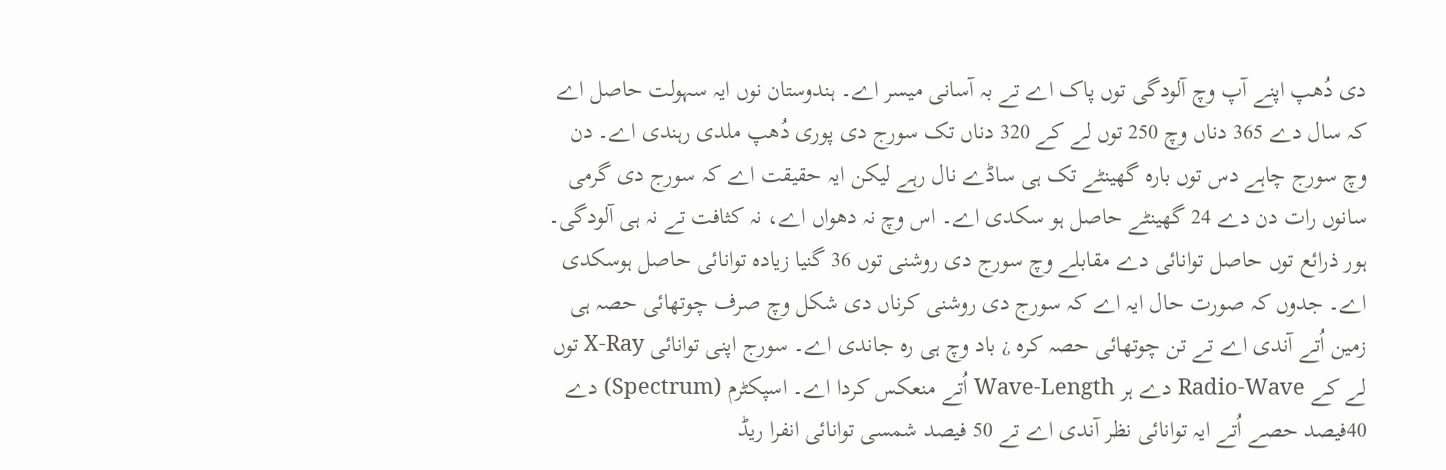دی دُھپ اپنے آپ وچ آلودگی توں پاک اے تے بہ آسانی میسر اے۔ ہندوستان نوں ایہ سہولت حاصل اے کہ سال دے 365 دناں وچ 250 توں لے کے 320 دناں تک سورج دی پوری دُھپ ملدی رہندی اے۔ دن وچ سورج چاہے دس توں بارہ گھینٹے تک ہی ساڈے نال رہے لیکن ایہ حقیقت اے کہ سورج دی گرمی سانوں رات دن دے 24 گھینٹے حاصل ہو سکدی اے۔ اس وچ نہ دھواں اے، نہ کثافت تے نہ ہی آلودگی۔ ہور ذرائع توں حاصل توانائی دے مقابلے وچ سورج دی روشنی توں 36 گنیا زیادہ توانائی حاصل ہوسکدی اے۔ جدوں کہ صورت حال ایہ اے کہ سورج دی روشنی کرناں دی شکل وچ صرف چوتھائی حصہ ہی زمین اُتے آندی اے تے تن چوتھائی حصہ کرہ ¿ باد وچ ہی رہ جاندی اے۔ سورج اپنی توانائی X-Ray توں لے کے Radio-Wave دے ہر Wave-Length اُتے منعکس کردا اے۔ اسپکٹرم (Spectrum) دے 40فیصد حصے اُتے ایہ توانائی نظر آندی اے تے 50 فیصد شمسی توانائی انفرا ریڈ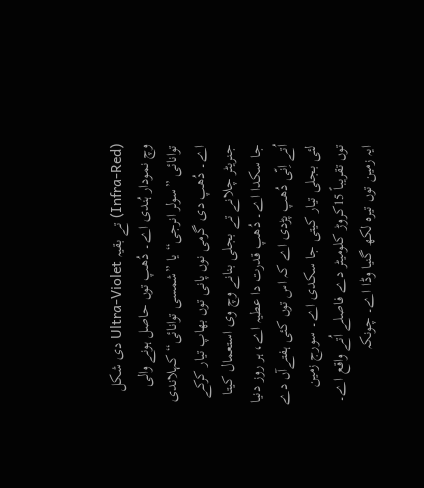(Infra-Red) تے بقیہ Ultra-Violet دی شکل وچ نمودار ہُندی اے۔ دُھپ توں حاصل ہونے والی توانائی ”سولر انرجی“ یا ”شمسی توانائی“ کہلاندی اے۔ دُھپ دی گرمی نوں پانی توں بھاپ تیار کرکے جنریٹر چلانے تے بجلی بنانے وچ وی استعمال کیتا جا سکدا اے۔ دُھپ قدرت دا عطیہ اے، ہر روز دنیا اُتے اِنّی دُھپ پڑدی اے کہ اس توں کئی ہفتےآں دے لئی بجلی تیار کيتی جا سکدی اے۔ سورج زمین توں تقریباً 15کروڑ کلومیٹر دے فاصلے اُتے واقع اے۔ ایہ زمین توں تیرہ لکھ گنیا وڈا اے۔ چونکہ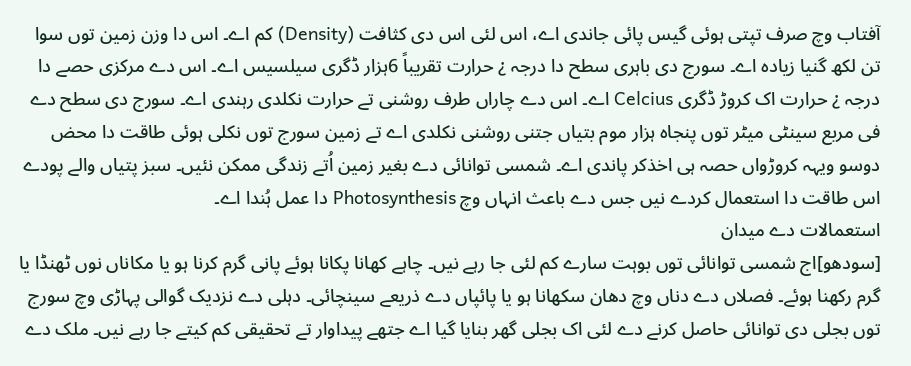آفتاب وچ صرف تپتی ہوئی گیس پائی جاندی اے، اس لئی اس دی کثافت (Density) کم اے۔ اس دا وزن زمین توں سوا تن لکھ گنیا زیادہ اے۔ سورج دی باہری سطح دا درجہ ¿ حرارت تقریباً 6ہزار ڈگری سیلسیس اے۔ اس دے مرکزی حصے دا درجہ ¿ حرارت اک کروڑ ڈگری Celcius اے۔ اس دے چاراں طرف روشنی تے حرارت نکلدی رہندی اے۔ سورج دی سطح دے فی مربع سینٹی میٹر توں پنجاہ ہزار موم بتیاں جتنی روشنی نکلدی اے تے زمین سورج توں نکلی ہوئی طاقت دا محض دوسو ویہہ کروڑواں حصہ ہی اخذکر پاندی اے۔ شمسی توانائی دے بغیر زمین اُتے زندگی ممکن نئيں۔ سبز پتیاں والے پودے اس طاقت دا استعمال کردے نيں جس دے باعث انہاں وچ Photosynthesis دا عمل ہُندا اے۔
استعمالات دے میدان
[سودھو]اج شمسی توانائی توں بوہت سارے کم لئی جا رہے نيں۔ چاہے کھانا پکانا ہوئے پانی گرم کرنا ہو یا مکاناں نوں ٹھنڈا یا گرم رکھنا ہوئے۔ فصلاں دے دناں وچ دھان سکھانا ہو یا پائپاں دے ذریعے سینچائی۔ دہلی دے نزدیک گوالی پہاڑی وچ سورج توں بجلی دی توانائی حاصل کرنے دے لئی اک بجلی گھر بنایا گیا اے جتھے پیداوار تے تحقیقی کم کیتے جا رہے نيں۔ ملک دے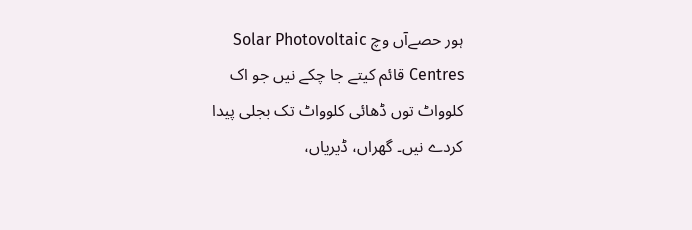ہور حصےآں وچ Solar Photovoltaic Centres قائم کیتے جا چکے نيں جو اک کلوواٹ توں ڈھائی کلوواٹ تک بجلی پیدا کردے نيں۔ گھراں، ڈیریاں،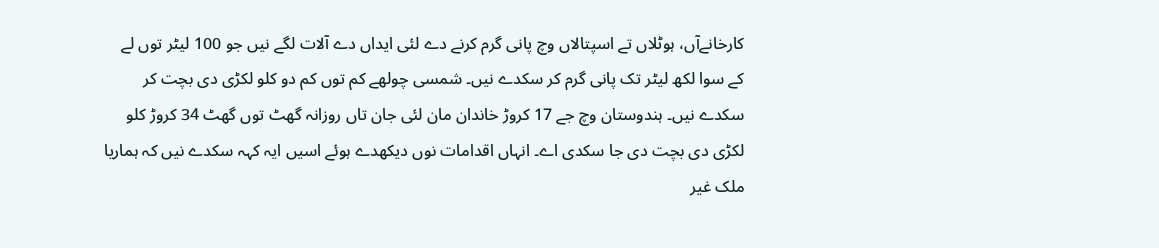کارخانےآں، ہوٹلاں تے اسپتالاں وچ پانی گرم کرنے دے لئی ایداں دے آلات لگے نيں جو 100 لیٹر توں لے کے سوا لکھ لیٹر تک پانی گرم کر سکدے نيں۔ شمسی چولھے کم توں کم دو کلو لکڑی دی بچت کر سکدے نيں۔ ہندوستان وچ جے 17 کروڑ خاندان مان لئی جان تاں روزانہ گھٹ توں گھٹ 34 کروڑ کلو لکڑی دی بچت دی جا سکدی اے۔ انہاں اقدامات نوں دیکھدے ہوئے اسيں ایہ کہہ سکدے نيں کہ ہماریا ملک غیر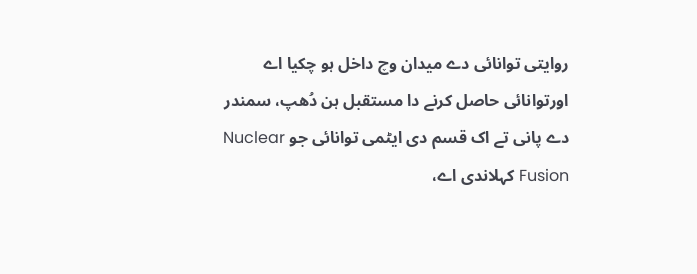روايتی توانائی دے میدان وچ داخل ہو چکيا اے اورتوانائی حاصل کرنے دا مستقبل ہن دُھپ، سمندر دے پانی تے اک قسم دی ایٹمی توانائی جو Nuclear Fusion کہلاندی اے،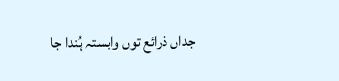جداں ذرائع توں وابستہ ہُندا جا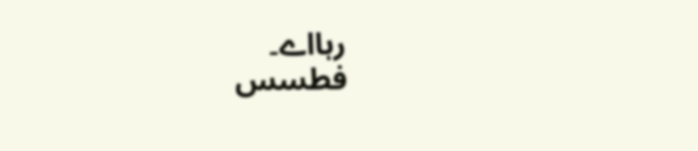رہااے۔
فطسس